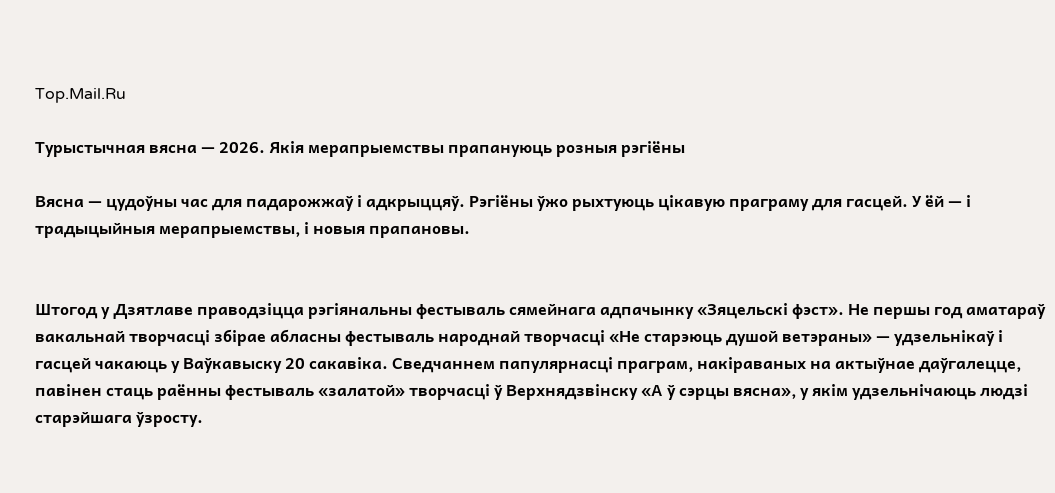Top.Mail.Ru

Турыстычная вясна — 2026. Якія мерапрыемствы прапануюць розныя рэгіёны

Вясна — цудоўны час для падарожжаў і адкрыццяў. Рэгіёны ўжо рыхтуюць цікавую праграму для гасцей. У ёй — і традыцыйныя мерапрыемствы, і новыя прапановы.


Штогод у Дзятлаве праводзіцца рэгіянальны фестываль сямейнага адпачынку «Зяцельскі фэст». Не першы год аматараў вакальнай творчасці збірае абласны фестываль народнай творчасці «Не старэюць душой ветэраны» — удзельнікаў і гасцей чакаюць у Ваўкавыску 20 сакавіка. Сведчаннем папулярнасці праграм, накіраваных на актыўнае даўгалецце, павінен стаць раённы фестываль «залатой» творчасці ў Верхнядзвінску «А ў сэрцы вясна», у якім удзельнічаюць людзі старэйшага ўзросту.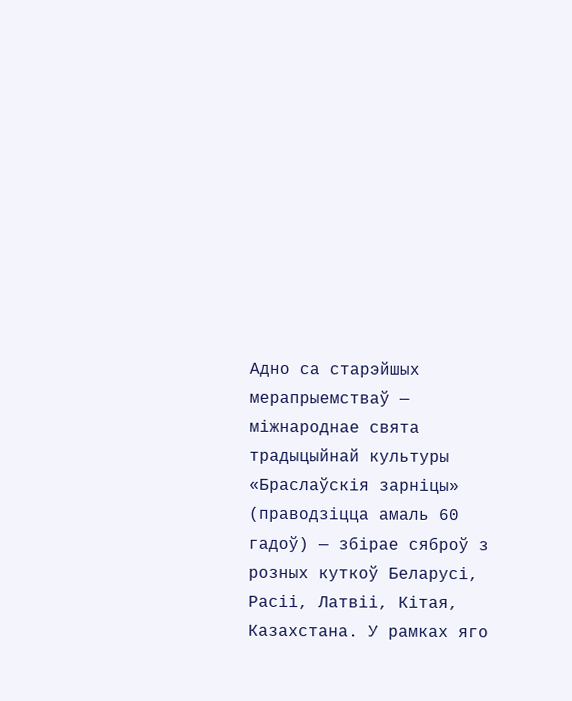Адно са старэйшых мерапрыемстваў — міжнароднае свята традыцыйнай культуры «Браслаўскія зарніцы» (праводзіцца амаль 60 гадоў) — збірае сяброў з розных куткоў Беларусі, Расіі, Латвіі, Кітая, Казахстана. У рамках яго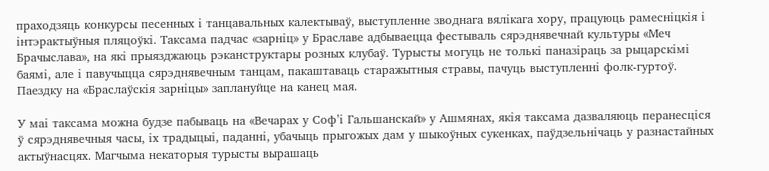праходзяць конкурсы песенных і танцавальных калектываў, выступленне зводнага вялікага хору, працуюць рамесніцкія і інтэрактыўныя пляцоўкі. Таксама падчас «зарніц» у Браславе адбываецца фестываль сярэднявечнай культуры «Меч Брачыслава», на які прыязджаюць рэканструктары розных клубаў. Турысты могуць не толькі паназіраць за рыцарскімі баямі, але і павучыцца сярэднявечным танцам, пакаштаваць старажытныя стравы, пачуць выступленні фолк-гуртоў. Паездку на «Браслаўскія зарніцы» заплануйце на канец мая.

У маі таксама можна будзе пабываць на «Вечарах у Соф’і Гальшанскай» у Ашмянах, якія таксама дазваляюць перанесціся ў сярэднявечныя часы, іх традыцыі, паданні, убачыць прыгожых дам у шыкоўных сукенках, паўдзельнічаць у разнастайных актыўнасцях. Магчыма некаторыя турысты вырашаць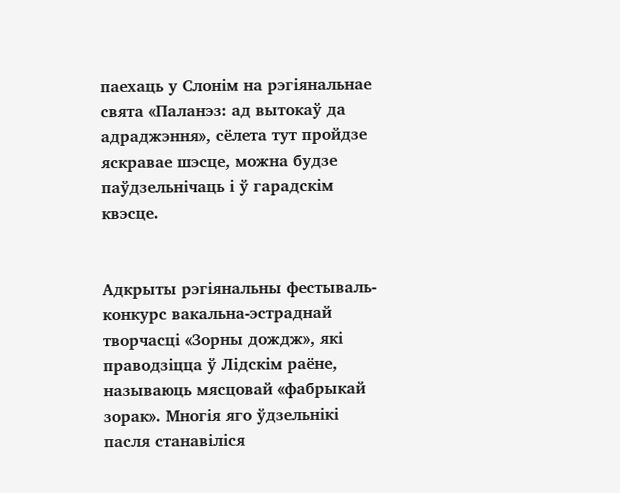паехаць у Слонім на рэгіянальнае свята «Паланэз: ад вытокаў да адраджэння», сёлета тут пройдзе яскравае шэсце, можна будзе паўдзельнічаць і ў гарадскім квэсце.


Адкрыты рэгіянальны фестываль-конкурс вакальна-эстраднай творчасці «Зорны дождж», які праводзіцца ў Лідскім раёне, называюць мясцовай «фабрыкай зорак». Многія яго ўдзельнікі пасля станавіліся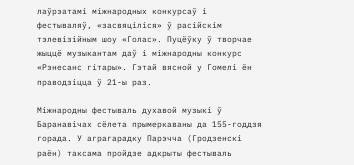лаўрэатамі міжнародных конкурсаў і фестываляў, «засвяціліся» ў расійскім тэлевізійным шоу «Голас». Пуцёўку ў творчае жыццё музыкантам даў і міжнародны конкурс «Рэнесанс гітары». Гэтай вясной у Гомелі ён праводзіцца ў 21-ы раз.

Міжнародны фестываль духавой музыкі ў Баранавічах сёлета прымеркаваны да 155-годдзя горада. У аграгарадку Парэчча (Гродзенскі раён) таксама пройдзе адкрыты фестываль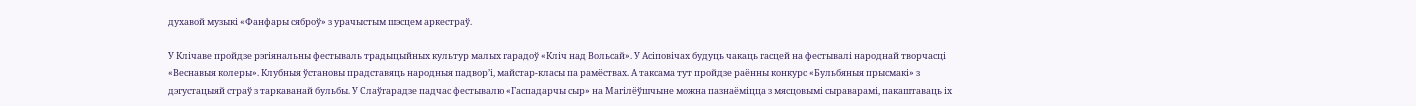духавой музыкі «Фанфары сяброў» з урачыстым шэсцем аркестраў.

У Клічаве пройдзе рэгіянальны фестываль традыцыйных культур малых гарадоў «Кліч над Вольсай». У Асіповічах будуць чакаць гасцей на фестывалі народнай творчасці «Веснавыя колеры». Клубныя ўстановы прадставяць народныя падвор’і, майстар-класы па рамёствах. А таксама тут пройдзе раённы конкурс «Бульбяныя прысмакі» з дэгустацыяй страў з таркаванай бульбы. У Слаўгарадзе падчас фестывалю «Гаспадарчы сыр» на Магілёўшчыне можна пазнаёміцца з мясцовымі сыраварамі, пакаштаваць іх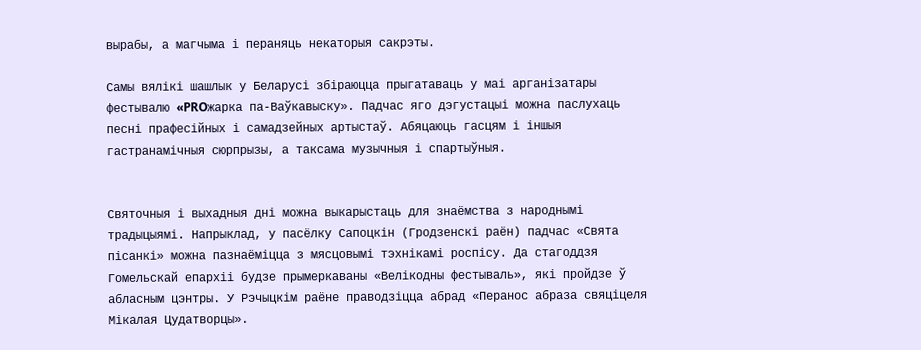вырабы, а магчыма і пераняць некаторыя сакрэты.

Самы вялікі шашлык у Беларусі збіраюцца прыгатаваць у маі арганізатары фестывалю «PROжарка па-Ваўкавыску». Падчас яго дэгустацыі можна паслухаць песні прафесійных і самадзейных артыстаў. Абяцаюць гасцям і іншыя гастранамічныя сюрпрызы, а таксама музычныя і спартыўныя.


Святочныя і выхадныя дні можна выкарыстаць для знаёмства з народнымі традыцыямі. Напрыклад, у пасёлку Сапоцкін (Гродзенскі раён) падчас «Свята пісанкі» можна пазнаёміцца з мясцовымі тэхнікамі роспісу. Да стагоддзя Гомельскай епархіі будзе прымеркаваны «Велікодны фестываль», які пройдзе ў абласным цэнтры. У Рэчыцкім раёне праводзіцца абрад «Перанос абраза свяціцеля Мікалая Цудатворцы».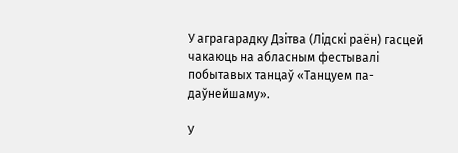У аграгарадку Дзітва (Лідскі раён) гасцей чакаюць на абласным фестывалі побытавых танцаў «Танцуем па-даўнейшаму».

У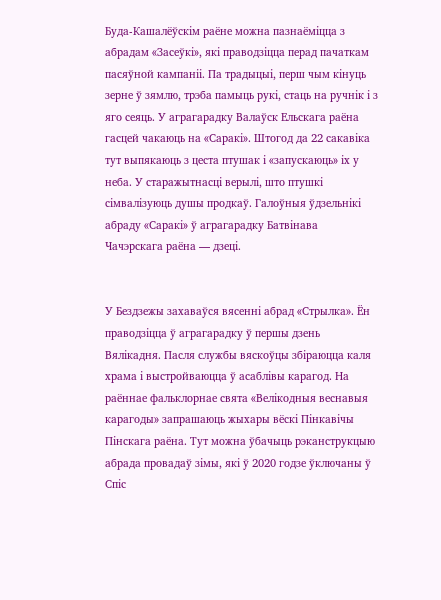Буда-Кашалёўскім раёне можна пазнаёміцца з абрадам «Засеўкі», які праводзіцца перад пачаткам пасяўной кампаніі. Па традыцыі, перш чым кінуць зерне ў зямлю, трэба памыць рукі, стаць на ручнік і з яго сеяць. У аграгарадку Валаўск Ельскага раёна гасцей чакаюць на «Саракі». Штогод да 22 сакавіка тут выпякаюць з цеста птушак і «запускаюць» іх у неба. У старажытнасці верылі, што птушкі сімвалізуюць душы продкаў. Галоўныя ўдзельнікі абраду «Саракі» ў аграгарадку Батвінава Чачэрскага раёна — дзеці.


У Бездзежы захаваўся вясенні абрад «Стрылка». Ён праводзіцца ў аграгарадку ў першы дзень Вялікадня. Пасля службы вяскоўцы збіраюцца каля храма і выстройваюцца ў асаблівы карагод. На раённае фальклорнае свята «Велікодныя веснавыя карагоды» запрашаюць жыхары вёскі Пінкавічы Пінскага раёна. Тут можна ўбачыць рэканструкцыю абрада провадаў зімы, які ў 2020 годзе ўключаны ў Спіс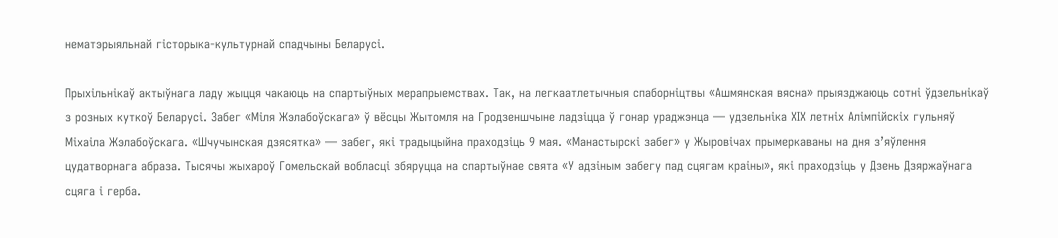нематэрыяльнай гісторыка-культурнай спадчыны Беларусі.

Прыхільнікаў актыўнага ладу жыцця чакаюць на спартыўных мерапрыемствах. Так, на легкаатлетычныя спаборніцтвы «Ашмянская вясна» прыязджаюць сотні ўдзельнікаў з розных куткоў Беларусі. Забег «Міля Жэлабоўскага» ў вёсцы Жытомля на Гродзеншчыне ладзіцца ў гонар ураджэнца — удзельніка ХІХ летніх Алімпійскіх гульняў Міхаіла Жэлабоўскага. «Шчучынская дзясятка» — забег, які традыцыйна праходзіць 9 мая. «Манастырскі забег» у Жыровічах прымеркаваны на дня з’яўлення цудатворнага абраза. Тысячы жыхароў Гомельскай вобласці збяруцца на спартыўнае свята «У адзіным забегу пад сцягам краіны», які праходзіць у Дзень Дзяржаўнага сцяга і герба.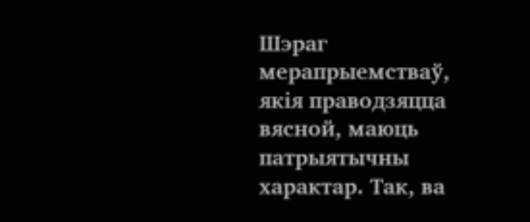Шэраг мерапрыемстваў, якія праводзяцца вясной, маюць патрыятычны характар. Так, ва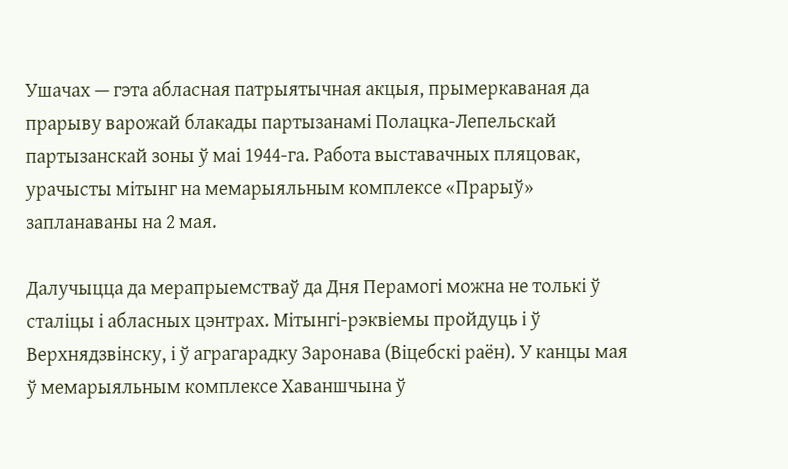Ушачах — гэта абласная патрыятычная акцыя, прымеркаваная да прарыву варожай блакады партызанамі Полацка-Лепельскай партызанскай зоны ў маі 1944-га. Работа выставачных пляцовак, урачысты мітынг на мемарыяльным комплексе «Прарыў» запланаваны на 2 мая.

Далучыцца да мерапрыемстваў да Дня Перамогі можна не толькі ў сталіцы і абласных цэнтрах. Мітынгі-рэквіемы пройдуць і ў Верхнядзвінску, і ў аграгарадку Заронава (Віцебскі раён). У канцы мая ў мемарыяльным комплексе Хаваншчына ў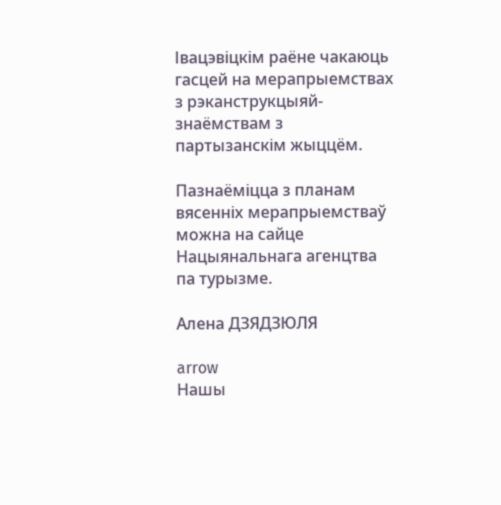Івацэвіцкім раёне чакаюць гасцей на мерапрыемствах з рэканструкцыяй-знаёмствам з партызанскім жыццём.

Пазнаёміцца з планам вясенніх мерапрыемстваў можна на сайце Нацыянальнага агенцтва па турызме.

Алена ДЗЯДЗЮЛЯ

arrow
Нашы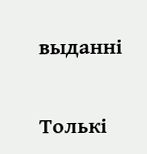выданні

Толькі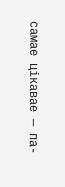самае цікавае — па-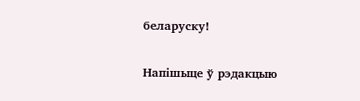беларуску!

Напішыце ў рэдакцыю